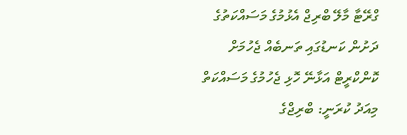ގްރޭޓާ މާލޭ ބްރިޖް އެޅުމުގެ މަސައްކަތުގެ ދަށުން ކަނޑުގައި ތަނބެއް ޖެހުމަށް ކޮންކްރީޓް އަޅާނޭ ހޮޅި ޖެހުމުގެ މަސައްކަތް މިއަދު ކުރަނީ: ބްރިޖްގެ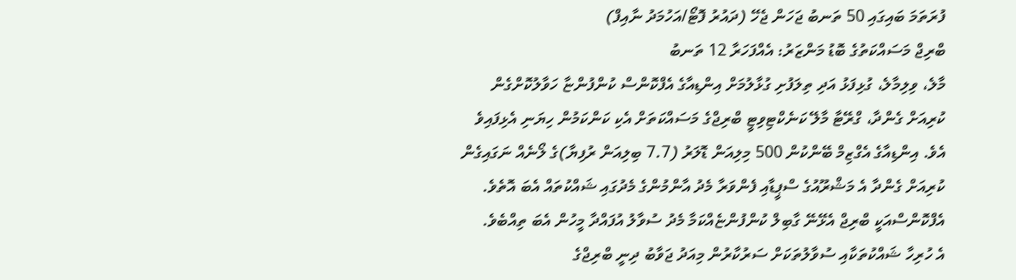ފުރަތަމަ ބައިގައި 50 ތަނބު ޖަހަން ޖެހޭ (ދައުރު ފޮޓޯ/އަހުމަދު ނާއިފް)
ބްރިޖް މަސައްކަތުގެ ބޮޑު މަންޒަރު: އެއްފަހަރާ 12 ތަނބު
މާލެ، ވިލިމާލެ، ގުޅިފަޅު އަދި ތިލަފުށި ގުޅާލުމަށް އިންޑިއާގެ އެފްކޮންސް ކުންފުންޏާ ހަވާލުކޮށްގެން ކުރިއަށް ގެންދާ، ގްރޭޓާ މާލޭ ކަނެކްޓިވިޓީ ބްރިޖްގެ މަސައްކަތަށް އެކި ކަންކަމުން ހިޔަނި އެޅިފައިވެ އެވެ. އިންޑިއާގެ އެގްޒިމް ބޭންކުން 500 މިލިއަން ޑޮލަރު (7.7 ބިލިއަން ރުފިޔާ)ގެ ލޯނެއް ނަގައިގެން ކުރިއަށް ގެންދާ އެ މަޝްރޫއުގެ ސްޕީޑާއި ފެންވަރާ މެދު އާންމުންގެ މެދުގައި ޝައްކުތައް އެބަ އޮތެވެ. އެފްކޮންސްއަކީ ބްރިޖް އެޅޭނޭ ގާބިލް ކުންފުންޏެއްކަމާ މެދު ސުވާލު އުފައްދާ މީހުން އެބަ ތިއްބެވެ.
އެ ހުރިހާ ޝައްކުތަކާއި ސުވާލުތަކަށް ސަރުކާރުން މިއަދު ޖަވާބު ދިނީ ބްރިޖްގެ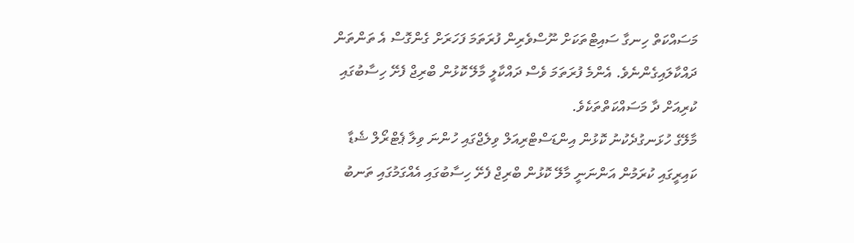މަސައްކަތް ހިނގާ ސައިޓްތަކަށް ނޫސްވެރިން ފުރަތަމަ ފަހަރަށް ގެންގޮސް އެ ތަންތަން ދައްކާލައިގެންނެވެ. އެންމެ ފުރަތަމަ ވެސް ދައްކާލީ މާލޭ ކޮޅުން ބްރިޖް ފެށޭ ހިސާބުގައި ކުރިއަށް ދާ މަސައްކަތްތަކެވެ.
މާލޭގެ ހުޅަނގުދެކުނު ކޮޅުން އިންޑަސްޓްރިއަލް ވިލެޖްގައި ހުންނަ ވިލާ ޕެޓްރޯލް ޝެޑާ ކައިރީގައި ކުރަމުން އަންނަނީ މާލޭ ކޮޅުން ބްރިޖް ފެށޭ ހިސާބުގައި އެއްގަމުގައި ތަނބު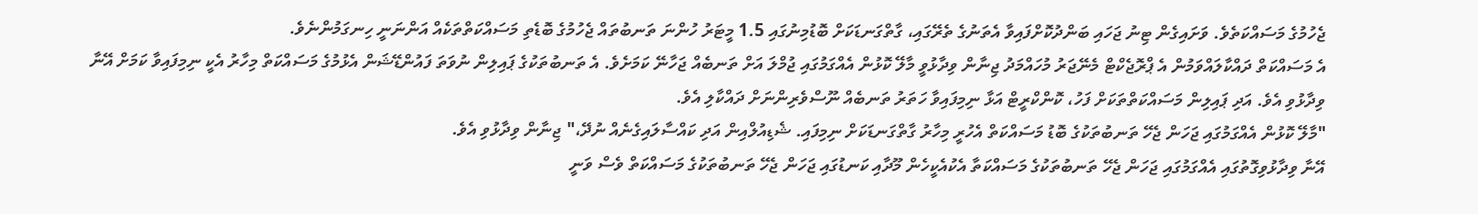ޖެހުމުގެ މަސައްކަތެވެ. ވަށައިގެން ޓިނު ޖަހައި ބަންދުކޮށްފައިވާ އެތަނުގެ ތެރޭގައި، ގާތްގަނޑަކަށް ބޮޑުމިނުގައި 1.5 މީޓަރު ހުންނަ ތަނބުތައް ޖެހުމުގެ ބޮޑެތި މަސައްކަތްތަކެއް އަންނަނީ ހިނގަމުންނެވެ.
އެ މަސައްކަތް ދައްކާލައްވަމުން އެ ޕްރޮޖެކްޓް މެނޭޖަރު މުހައްމަދު ޖިނާން ވިދާޅުވީ މާލޭ ކޮޅުން އެއްގަމުގައި ޖުމްލަ އަށް ތަނބެއް ޖަހާނޭ ކަމަށެވެ. އެ ތަނބުތަކުގެ ޕައިލިން ނުވަތަ ފައުންޑޭޝަން އެޅުމުގެ މަސައްކަތް މިހާރު އެކީ ނިމިފައިވާ ކަމަށް އޭނާ ވިދާޅުވި އެވެ. އަދި ޕައިލިން މަސައްކަތްތަކަށް ފަހު، ކޮންކްރީޓް އަޅާ ނިމިފައިވާ ހަތަރު ތަނބެއް ނޫސްވެރިންނަށް ދައްކާލި އެވެ.
"މާލޭ ކޮޅުން އެއްގަމުގައި ޖަހަން ޖެހޭ ތަނބުތަކުގެ ބޮޑު މަސައްކަތް އެހުރީ މިހާރު ގާތްގަނޑަކަށް ނިމިފައި. ޝެޑިއުލްއިން އަދި ކައްސާލައިގެނެއް ނުދޭ،" ޖިނާން ވިދާޅުވި އެވެ.
އޭނާ ވިދާޅުވިގޮތުގައި އެއްގަމުގައި ޖަހަން ޖެހޭ ތަނބުތަކުގެ މަސައްކަތާ އެކުއެކީހެން މޫދާއި ކަނޑުގައި ޖަހަން ޖެހޭ ތަނބުތަކުގެ މަސައްކަތް ވެސް ވަނީ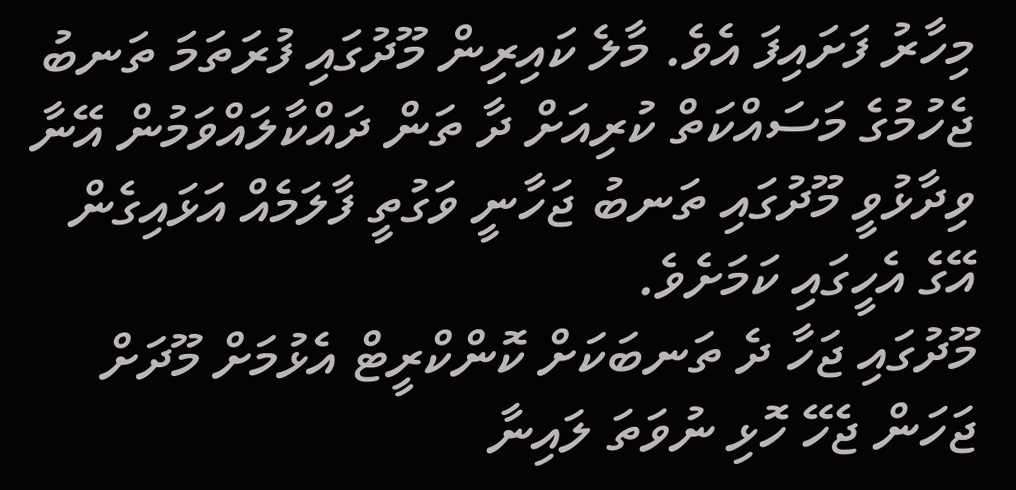މިހާރު ފަށައިފަ އެވެ. މާލެ ކައިރިން މޫދުގައި ފުރަތަމަ ތަނބު ޖެހުމުގެ މަސައްކަތް ކުރިއަށް ދާ ތަން ދައްކާލައްވަމުން އޭނާ ވިދާޅުވީ މޫދުގައި ތަނބު ޖަހާނީ ވަގުތީ ފާލަމެއް އަޅައިގެން އޭގެ އެހީގައި ކަމަށެވެ.
މޫދުގައި ޖަހާ ދެ ތަނބަކަށް ކޮންކްރީޓް އެޅުމަށް މޫދަށް ޖަހަން ޖެހޭ ހޮޅި ނުވަތަ ލައިނާ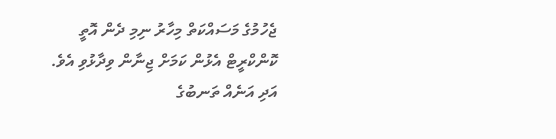ޖެހުމުގެ މަސައްކަތް މިހާރު ނިމި ދެން އޮތީ ކޮންކްރީޓް އެޅުން ކަމަށް ޖިނާން ވިދާޅުވި އެވެ. އަދި އަނެއް ތަނބުގެ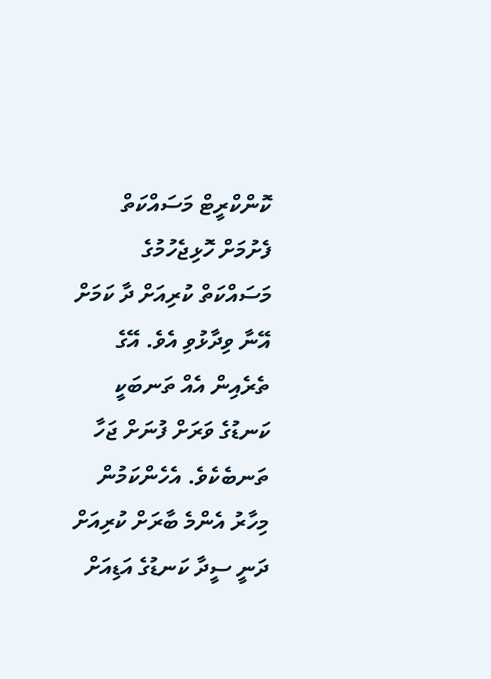ކޮންކްރީޓް މަސައްކަތް ފެށުމަށް ހޮޅިޖެހުމުގެ މަސައްކަތް ކުރިއަށް ދާ ކަމަށް އޭނާ ވިދާޅުވި އެވެ. އޭގެ ތެރެއިން އެއް ތަނބަކީ ކަނޑުގެ ވަރަށް ފުނަށް ޖަހާ ތަނބެކެވެ. އެހެންކަމުން މިހާރު އެންމެ ބާރަށް ކުރިއަށް ދަނީ ސީދާ ކަނޑުގެ އަޑިއަށް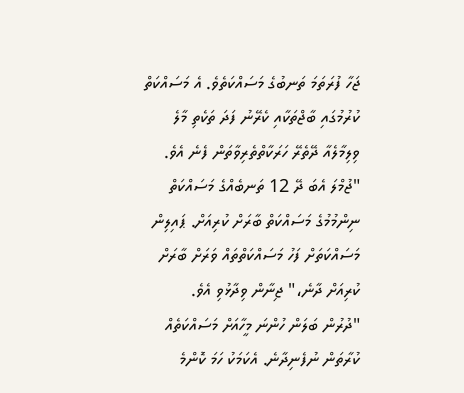ޖަހާ ފުރަތަމަ ތަނބުގެ މަސައްކަތެވެ. އެ މަސައްކަތް ކުރުމުގައި ބާޖްތަކާއި ކެރޭނު ފަދަ ތަކެތި މާލެ ވިލިމާލެއާ ދޭތެރޭ ހަރަކާތްތެރިވާތަން ފެނެ އެވެ.
"ޖުމްލަ އެބަ ދޭ 12 ތަނބެއްގެ މަސައްކަތް ނިންމުމުގެ މަސައްކަތް ބާރަށް ކުރިއަށް. ޕައިލިން މަސައްކަތަށް ފަހު މަސައްކަތްތައް ވަރަށް ބާރަށް ކުރިއަށް ދާނެ،" ޖިނާން ވިދާޅުވި އެވެ.
"ދުރުން ބަލަން ހުންނަ މީހާއަށް މަސައްކަތެއް ކުރާތަން ނުފެނިދާނެ. އެކަމަކު ހަމަ ކޮންމެ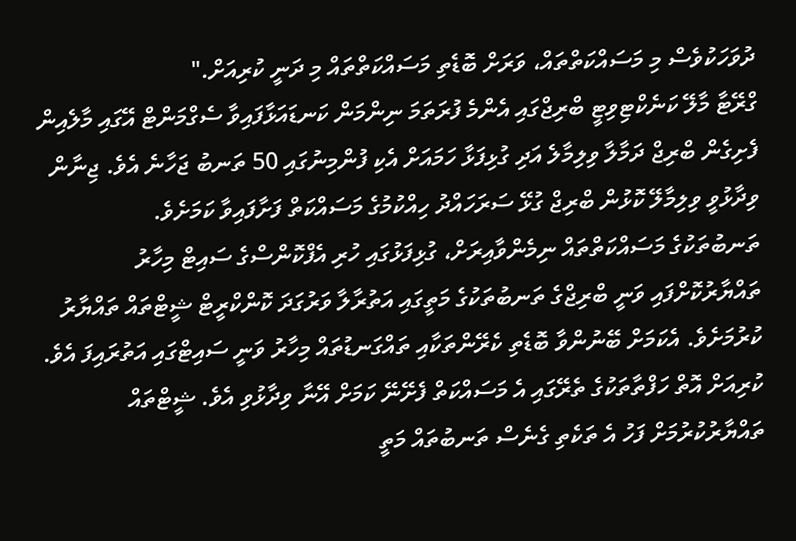ދުވަހަކުވެސް މި މަސައްކަތްތައް، ވަރަށް ބޮޑެތި މަސައްކަތްތައް މި ދަނީ ކުރިއަށް."
ގްރޭޓާ މާލޭ ކަނެކްޓިވިޓީ ބްރިޖްގައި އެންމެ ފުރަތަމަ ނިންމަން ކަނޑައަޅާފައިވާ ސެގްމަންޓް އޭގައި މާލެއިން ފެށިގެން ބްރިޖް ދަމާލާ ވިލިމާލެ އަދި ގުޅިފަޅާ ހަމައަށް އެކި ފުންމިނުގައި 50 ތަނބު ޖަހާނެ އެވެ. ޖިނާން ވިދާޅުވީ ވިލިމާލޭ ކޮޅުން ބްރިޖް ގުޅޭ ސަރަހައްދު ހިއްކުމުގެ މަސައްކަތް ފަށާފައިވާ ކަމަށެވެ.
ތަނބުތަކުގެ މަސައްކަތްތައް ނިމެންވާއިރަށް، ގުޅިފަޅުގައި ހުރި އެފްކޮންސްގެ ސައިޓް މިހާރު ތައްޔާރުކޮށްފައި ވަނީ ބްރިޖްގެ ތަނބުތަކުގެ މަތީގައި އަތުރާލާ ވަރުގަދަ ކޮންކްރީޓް ޝީޓްތައް ތައްޔާރު ކުރުމަށެވެ. އެކަމަށް ބޭނުންވާ ބޮޑެތި ކެރޭންތަކާއި ތައްގަނޑުތައް މިހާރު ވަނީ ސައިޓްގައި އަތުރައިފަ އެވެ. ކުރިއަށް އޮތް ހަފްތާތަކުގެ ތެރޭގައި އެ މަސައްކަތް ފެށޭނޭ ކަމަށް އޭނާ ވިދާޅުވި އެވެ. ޝީޓްތައް ތައްޔާރުކުރުމަށް ފަހު އެ ތަކެތި ގެނެސް ތަނބުތައް މަތީ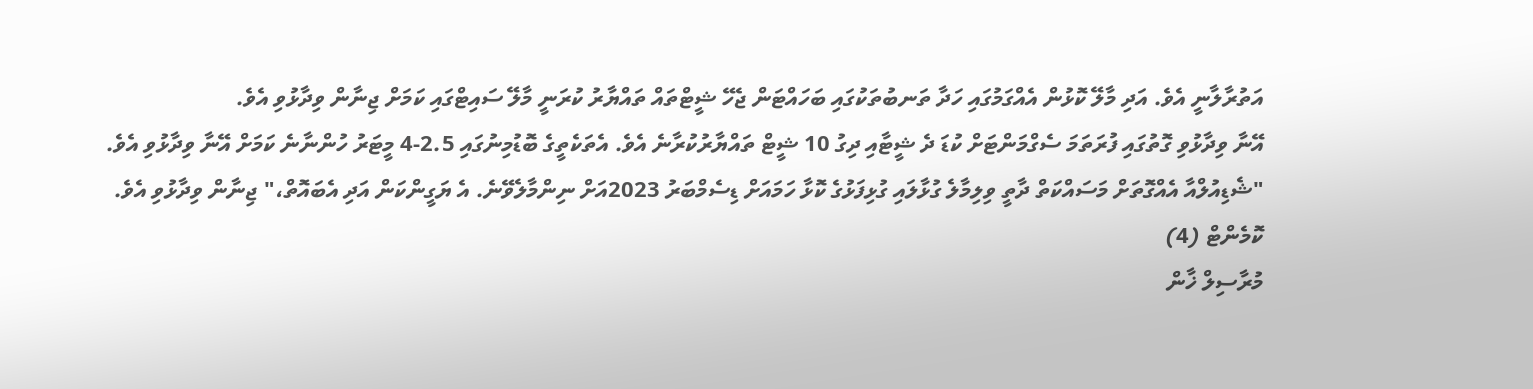އަތުރާލާނީ އެވެ. އަދި މާލޭ ކޮޅުން އެއްގަމުގައި ހަދާ ތަނބުތަކުގައި ބަހައްޓަން ޖެހޭ ޝީޓްތައް ތައްޔާރު ކުރަނީ މާލޭ ސައިޓްގައި ކަމަށް ޖިނާން ވިދާޅުވި އެވެ.
އޭނާ ވިދާޅުވި ގޮތުގައި ފުރަތަމަ ސެގްމަންޓަށް ކުޑަ ދެ ޝީޓާއި ދިގު 10 ޝީޓް ތައްޔާރުކުރާނެ އެވެ. އެތަކެތީގެ ބޮޑުމިނުގައި 2.5-4 މީޓަރު ހުންނާނެ ކަމަށް އޭނާ ވިދާޅުވި އެވެ.
"ޝެޑިއުލްއާ އެއްގޮތަށް މަސައްކަތް ދާތީ ވިލިމާލެ ގުޅާލައި ގުޅިފަޅުގެ ކޮޅާ ހަމައަށް ޑިސެމްބަރު 2023އަށް ނިންމާލެވޭނެ. އެ ޔަގީންކަން އަދި އެބައޮތް،" ޖިނާން ވިދާޅުވި އެވެ.
ކޮމެންޓް (4)
މުރާސިލް ޚާން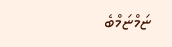ޏަމްޏަމްބެ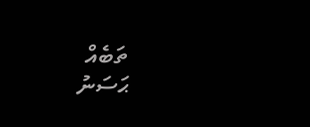ތަބެއް
ޙަސަނު